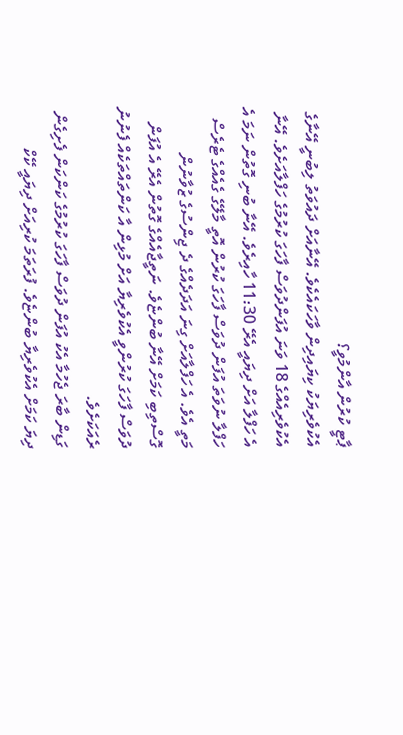ޕާޓީ ކުރުން އާންމުވީ؟
އެކުވެރިޔަކު ކިޔައިދިން ވާހަކައެކެވެ. އޭނާއަށް ދައުވަތު ލިބުނީ އޭނާގެ އެކުވެރިއެއްގެ 18 ވަނަ އުފަންދުވަސް ފާހަގަ ކުރުމުގެ ހަފްލާއަށެވެ. އޭނާ އެ ހަފްލާ އަށް ދިޔައީ އެރޭ 11:30 ހާއިރެވެ. އޭނާ ބުނި ގޮތުން ނަމަ އެ ހަފްލާ ނުވަތަ އުފަން ދުވަސް ފާހަގަ ކުރުން އޮތީ މާލޭގެ ގެއެއްގެ ޓެރެސް މަތީ އެވެ. އެ ހަފްލާއަށް ގިނަ އަދަދެއްގެ ދެ ޖިންސުގެ ޒުވާނުން ގޮސްތިބި ކަމަށް އޭނާ ބުންޏެވެ. ނަތީޖާއެއްގެ ގޮތުން އެރޭ އެ އުފަން ދުވަސް ފާހަގަ ކުރުންވީ އެކުވެރިޔާ އަށް މުޅިން އާ ކަންތައްތަކެއް ފެނުނު ރެއަކަށެވެ.
ގަޑިން ބާރަ ޖެހުމާ އެކު އުފަން ދުވަސް ފާހަގަ ކުރުމުގެ ކަންކަން ފެށިގެން ދިޔަ ކަމަށް އެކުވެރިޔާ ބުންޏެވެ. ފުރަތަމަ ކުރިއަށް ދިޔައީ ކޭކް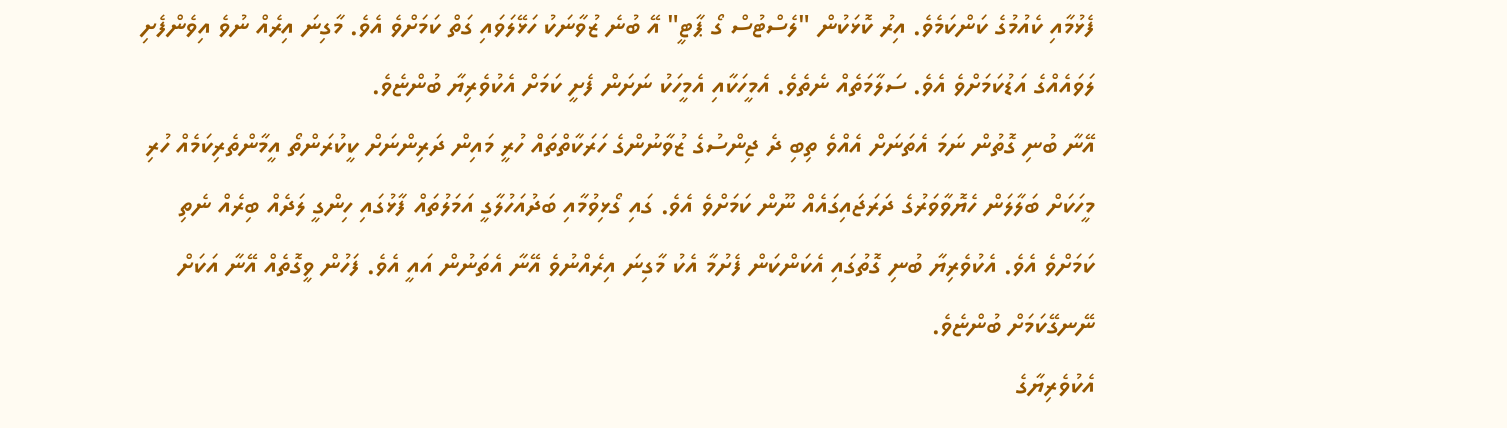ފެޅުމާއި ކެއުމުގެ ކަންކަމެވެ. އިރު ކޮޅަކުން "ލެސްޓުސް ގޯ ޕާޓީ" އޭ ބުނެ ޒުވާނަކު ހަޅޭލަވައި ގަތް ކަމަށްވެ އެވެ. މާގިނަ އިރެއް ނުވެ އިވެންފެށި ލަވައެއްގެ އަޑުކަމަށްވެ އެވެ. ސަލާމަތެއް ނެތެވެ. އެމީހަކާއި އެމީހަކު ނަށަން ފެށީ ކަމަށް އެކުވެރިޔާ ބުންޏެވެ.
އޭނާ ބުނި ގޮތުން ނަމަ އެތަނަށް އެއްވެ ތިބި ދެ ޖިންސުގެ ޒުވާނުންގެ ހަރަކާތްތައް ހުރީ މައިން ދަރިންނަށް ކީކުރަންތޯ އީމާންތެރިކަމެއް ހުރި މީހަކަށް ބަލާލަން ހެޔޮވާވަރުގެ ދަރަޖައިގައެއް ނޫން ކަމަށްވެ އެވެ. ގައި ގޯޅިވުމާއި ބަދުއަހުލާގީ އަމަލުތައް ފާޅުގައި ހިންގީ ލަދެއް ބިރެއް ނެތި ކަމަށްވެ އެވެ. އެކުވެރިޔާ ބުނި ގޮތުގައި އެކަންކަން ފެށުމާ އެކު މާގިނަ އިރެއްނުވެ އޭނާ އެތަނުން އައީ އެވެ. ފަހުން ވީގޮތެއް އޭނާ އަކަށް ނޭނގޭކަމަށް ބުންޏެވެ.
އެކުވެރިޔާގެ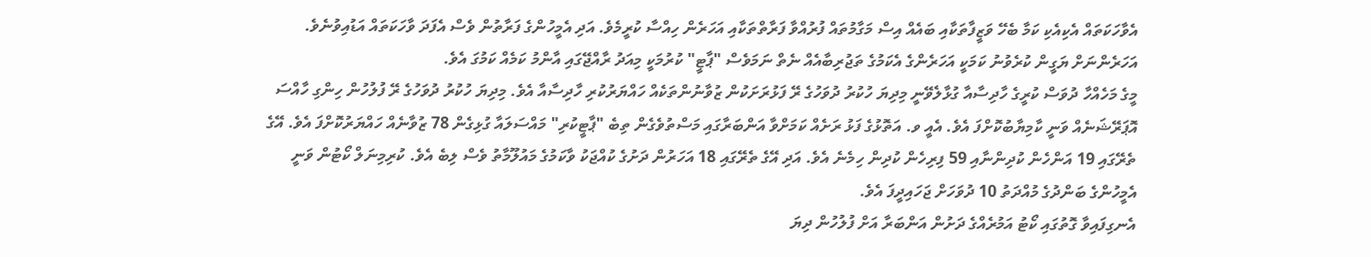އެވާހަކަތައް އެކިއެކި ކަމާ ބެހޭ ވަޒީފާތަކާއި ބައެއް އިސް މަގާމުތައް ފުރުއްވާ ފަރާތްތަކާއި އަހަރެން ހިއްސާ ކުރީމެވެ. އަދި އެމީހުންގެ ފަރާތުން ވެސް އެފަދަ ވާހަކަތައް އަޑުއިވުނެވެ. އަހަރެންނަށް ޔަގީން ކުރެވުނު ކަމަކީ އަހަރެންގެ އެކަމުގެ ތަޖުރިބާއެއް ނެތް ނަމަވެސް "ޕާޓީ" ކުރުމަކީ މިއަދު ރާއްޖޭގައި އާންމު ކަމެއް ކަމުގަ އެވެ.
މީގެ މަހެއްހާ ދުވަސް ކުރީގެ ހާދިސާއާ ގުޅާލެވޭނީ މިދިޔަ ހުކުރު ދުވަހުގެ ރޭ ފަޅުރަށަކުން ޒުވާނުންތަކެއް ހައްޔަރުކުރި ހާދިސާއާ އެވެ. މިދިޔަ ހުކުރު ދުވަހުގެ ރޭ ފުލުހުން ހިންގި ހާއްސަ އޮޕަރޭޝަނެއް ވަނީ ކާމިޔާބުކޮށްފަ އެވެ. އެއީ ވ. އަތޮޅުގެ ފަޅު ރަށެއް ކަމަށްވާ އަންބަރާގައި މަސްތުވެގެން ތިބެ "ޕާޓީކުރި" މައްސަލައާ ގުޅިގެން 78 ޒުވާނެއް ހައްޔަރުކޮށްފަ އެވެ. އޭގެ ތެރޭގައި 19 އަންހެން ކުދިންނާއި 59 ފިރިހެން ކުދިން ހިމެނެ އެވެ. އަދި އޭގެ ތެރޭގައި 18 އަހަރުން ދަށުގެ ކުއްޖަކު ވާކަމުގެ މައުލޫމާތު ވެސް ލިބެ އެވެ. ކުރިމިނަލް ކޯޓުން ވަނީ އެމީހުންގެ ބަންދުގެ މުއްދަތު 10 ދުވަހަށް ޖަހައިދީފަ އެވެ.
އެނގިފައިވާ ގޮތުގައި ކޯޓު އަމުރެއްގެ ދަށުން އަންބަރާ އަށް ފުލުހުން ދިޔަ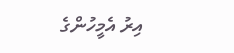އިރު އެމީހުންގެ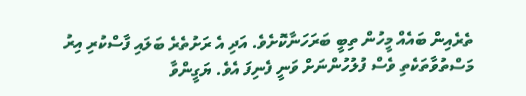ތެރެއިން ބައެއް މީހުން ތިބީ ބަރަހަނާކޮށެވެ. އަދި އެ ރަށުތެރެ ބަލައި ފާސްކުރި އިރު މަސްތުވާތަކެތި ވެސް ފުލުހުންނަށް ވަނީ ފެނިފަ އެވެ. ޔަގީންވާ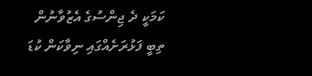ކަމަކީ ދެ ޖިންސުގެ އެޒުވާނުން ތިބީ ފަޅުރަށެއްގައި ނިވާކަން ކުޑަ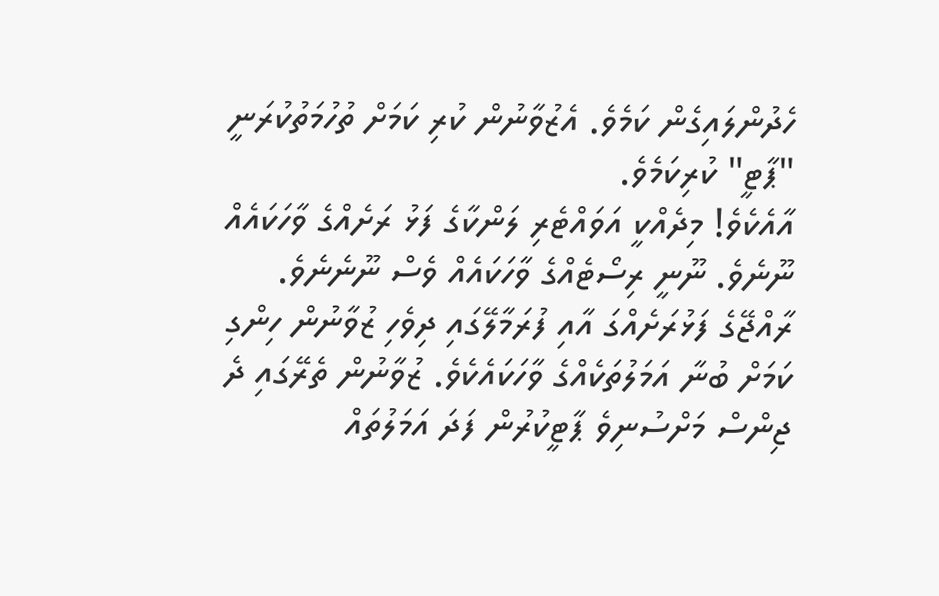ހެދުންލައިގެން ކަމެވެ. އެޒުވާނުން ކުރި ކަމަށް ތުހުމަތުކުރަނީ "ޕާޓީ" ކުރިކަމެވެ.
އާއެކެވެ! މިދެއްކީ އަވައްޓެރި ލަންކާގެ ފަޅު ރަށެއްގެ ވާހަކައެއް ނޫނެވެ. ނޫނީ ރިސޯޓެއްގެ ވާހަކައެއް ވެސް ނޫނެނެވެ. ރާއްޖޭގެ ފަޅުރަށެއްގަ އާއި ފުރަމާލޭގައި ދިވެހި ޒުވާނުން ހިންގި ކަމަށް ބުނާ އަމަލުތަކެއްގެ ވާހަކައެކެވެ. ޒުވާނުން ތެރޭގައި ދެ ޖިންސް މަށްސުނިވެ ޕާޓީކުރުން ފަދަ އަމަލުތައް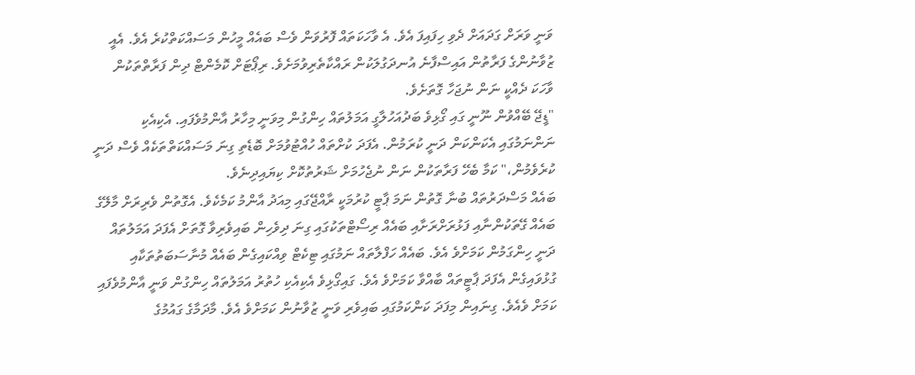ވަނީ ވަރަށް ގަދައަށް ދެވި ހިފައިފަ އެވެ. އެ ވާހަކަތައް ފޮރުވަން ވެސް ބައެއް މީހުން މަސައްކަތްކުރެ އެވެ. އެއީ ޒުވާނުންގެ ފަރާތުން އައިސްފާނެ އުނދަގުލަކުން ރައްކާތެރިވުމަށެވެ. ރިޕޯޓަށް ކޮމެންޓް ދިން ފަރާތްތަކުން ވާހަކަ ދެއްކީ ނަން ނުޖަހާ ގޮތަށެވެ.
"ޑީޖޭ ބޭއްވުން ނޫނީ ގައި ގޯޅިވެ ބަދުއަހުލާގީ އަމަލުތައް ހިންގުން މިވަނީ މިހާރު އާންމުވެފައި. އެކިއެކި ނަންނަމުގައި އެކަންކަން ދަނީ ކުރަމުން. އެފަދަ ކުށްތައް ހުއްޓުވުމަށް ބޮޑެތި ގިނަ މަސައްކަތްތަކެއް ވެސް ދަނީ ކުރެވެމުން،" ކަމާ ބެހޭ ފަރާތަކުން ނަން ނުޖެހުމަށް ޝަރުތުކޮށް ކިޔައިދިނެވެ.
ބައެއް މަސްދަރުތައް ބުނާ ގޮތުން ނަމަ ޕާޓީ ކުރުމަކީ ރާއްޖޭގައި މިއަދު އާންމު ކަމެކެވެ. އެގޮތުން ވެރިރަށް މާލޭގެ ބައެއް ގޭތަކުންނާއި ފަޅުރަށްރަށާއި ބައެއް ރިސޯޓްތަކުގައި ގިނަ ދިވެހިން ބައިވެރިވާ ގޮތަށް އެފަދަ އަމަލުތައް ދަނީ ހިންގަމުން ކަމަށްވެ އެވެ. ބައެއް ހަފްލާތައް ނަމުގައި ޓިކެޓް ވިއްކައިގެން ބައެއް މުނާސަބަތުތަކާއި ގުޅުވައިގެން އެފަދަ ޕާޓީތައް ބާއްވާ ކަމަށްވެ އެވެ. ގައިގޯޅިވެ އެކިއެކި ހުތުރު އަމަލުތައް ހިންގުން ވަނީ އާންމުވެފައި ކަމަށް ވެއެވެ. ގިނައިން މިފަދަ ކަންކަމުގައި ބައިވެރި ވަނީ ޒުވާނުން ކަމަށްވެ އެވެ. މާދަމާގެ ގައުމުގެ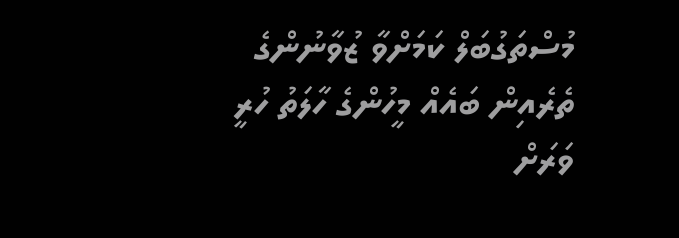މުސްތަގުބަލް ކަމަށްވާ ޒުވާނުންގެ ތެރެއިން ބައެއް މީހުންގެ ހާލަތު ހުރީ ވަރަށް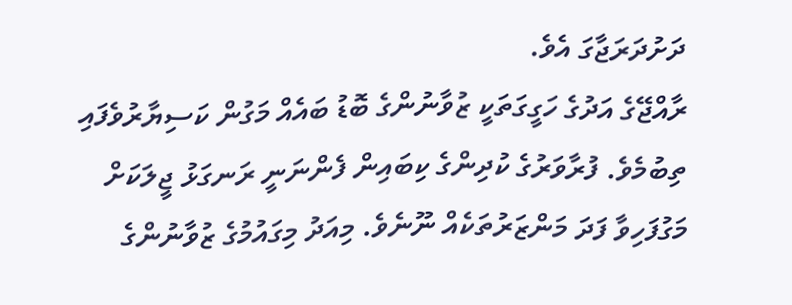ދަށުދަރަޖާގަ އެވެ.
ރާއްޖޭގެ އަދުގެ ހަގީގަތަކީ ޒުވާނުންގެ ބޮޑު ބައެއް މަގުން ކަސިޔާރުވެފައި ތިބުމެވެ. ފުރާވަރުގެ ކުދިންގެ ކިބައިން ފެންނަނީ ރަނގަޅު ޖީލަކަށް މަގުފަހިވާ ފަދަ މަންޒަރުތަކެއް ނޫނެވެ. މިއަދު މިގައުމުގެ ޒުވާނުންގެ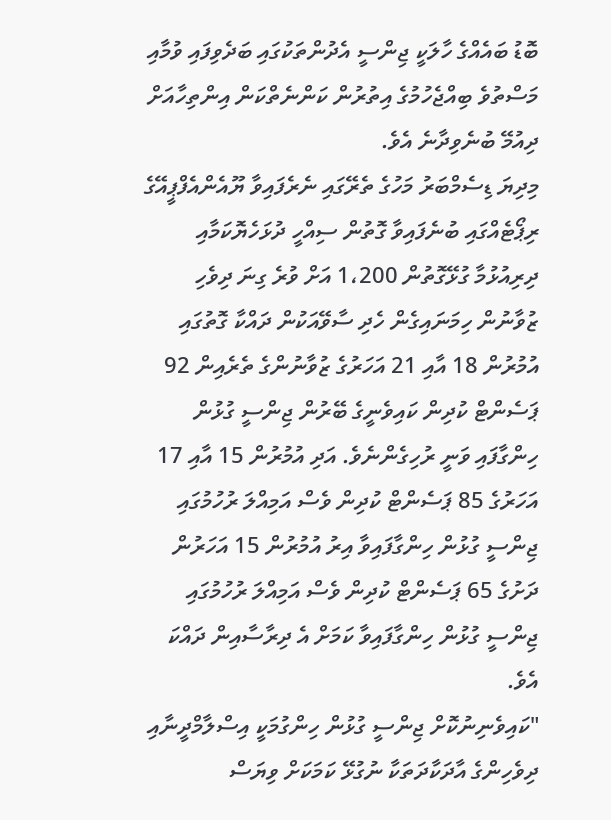ބޮޑު ބައެއްގެ ހާލަކީ ޖިންސީ އެދުންތަކުގައި ބަދެވިފައި ވުމާއި މަސްތުވެ ބިއްޖެހުމުގެ އިތުރުން ކަންނެތްކަން އިންތިހާއަށް ދިއުމޭ ބުނެވިދާނެ އެވެ.
މިދިޔަ ޑިސެމްބަރު މަހުގެ ތެރޭގައި ނެރެފައިވާ ޔޫއެންއެފްޕީއޭގެ ރިޕޯޓެއްގައި ބުނެފައިވާ ގޮތުން ސިއްހީ ދުޅަހެޔޮކަމާއި ދިރިއުޅުމާ ގުޅޭގޮތުން 1،200 އަށް ވުރެ ގިނަ ދިވެހި ޒުވާނުން ހިމަނައިގެން ހެދި ސާވޭއަކުން ދައްކާ ގޮތުގައި އުމުރުން 18 އާއި 21 އަހަރުގެ ޒުވާނުންގެ ތެރެއިން 92 ޕަސެންޓް ކުދިން ކައިވެނީގެ ބޭރުން ޖިންސީ ގުޅުން ހިންގާފައި ވަނީ ރުހިގެންނެވެ. އަދި އުމުރުން 15 އާއި 17 އަހަރުގެ 85 ޕަސެންޓް ކުދިން ވެސް އަމިއްލަ ރުހުމުގައި ޖިންސީ ގުޅުން ހިންގާފައިވާ އިރު އުމުރުން 15 އަހަރުން ދަށުގެ 65 ޕަސެންޓް ކުދިން ވެސް އަމިއްލަ ރުހުމުގައި ޖިންސީ ގުޅުން ހިންގާފައިވާ ކަމަށް އެ ދިރާސާއިން ދައްކަ އެވެ.
"ކައިވެނިނުކޮށް ޖިންސީ ގުޅުން ހިންގުމަކީ އިސްލާމްދީނާއި ދިވެހިންގެ އާދަކާދަތަކާ ނުގުޅޭ ކަމަކަށް ވިޔަސް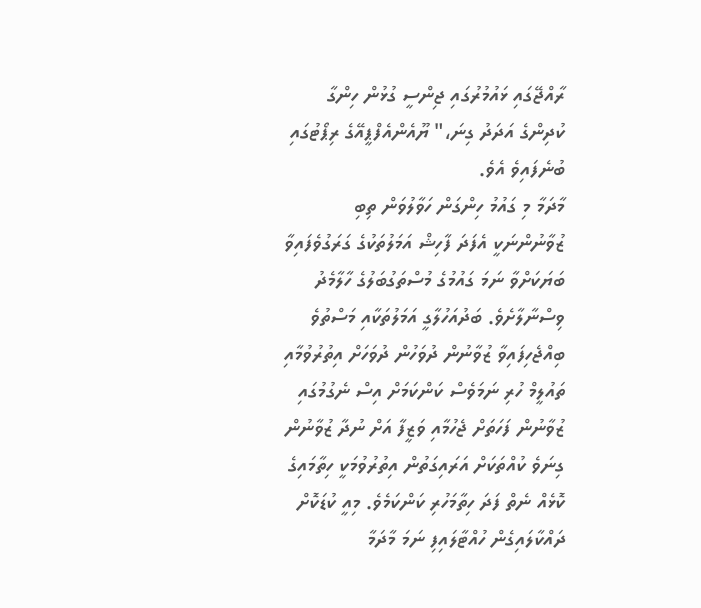ރާއްޖޭގައި ޅައުމުރުގައި ޖިންސީ ގުޅުން ހިންގާ ކުދިންގެ އަދަދު ގިނަ،" ޔޫއެންއެފްޕީއޭގެ ރިޕޯޓުގައި ބުނެފައިވެ އެވެ.
މާދަމާ މި ގައުމު ހިންގަން ހަވާލުވަން ތިބި ޒުވާނުންނަކީ އެފަދަ ފާހިޝް އަމަލުތަކުގެ ގަރަގުވެފައިވާ ބަޔަކަށްވާ ނަމަ ގައުމުގެ މުސްތަގުބަލުގެ ހާލާމެދު ވިސްނާލާށެވެ. ބަދުއަހުލާގީ އަމަލުތަކާއި މަސްތުވެ ބިއްޖެހިފައިވާ ޒުވާނުން ދުވަހުން ދުވަހަށް އިތުރުވުމާއި ތައުލީމް ހުރި ނަމަވެސް ކަންކަމަށް އިސް ނެގުމުގައި ޒުވާނުން ފަހަތަށް ޖެހުމާއި ވަޒީފާ އަށް ނުދާ ޒުވާނުން ގިނަވެ ކުއްތަކަށް އަރައިގަތުން އިތުރުވުމަކީ ހިތާމައިގެ ކޮޅެއް ނެތް ފަދަ ހިތާމަހުރި ކަންކަމެވެ. މިއީ ކުޑަކޮށް ދައްކާލައިގެން ހުއްޓާލައިފި ނަމަ މާދަމާ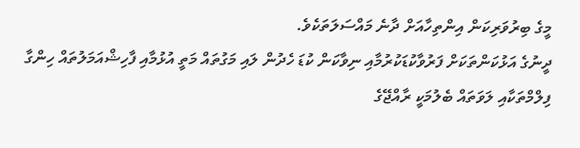މީގެ ބިރުވަރިކަން އިންތިހާއަށް ދާނެ މައްސަލަތަކެވެ.
ދީނުގެ އަޅުކަންތަކަށް ފަރުވާކުޑަކުރުމާއި ނިވާކަން ކުޑަ ހެދުން ލައި މަގުތައް މަތީ އުޅުމާއި ފާހިޝްއަމަލުތައް ހިންގާ ފިލްމްތަކާއި ލަވަތައް ބެލުމަކީ ރާއްޖޭގެ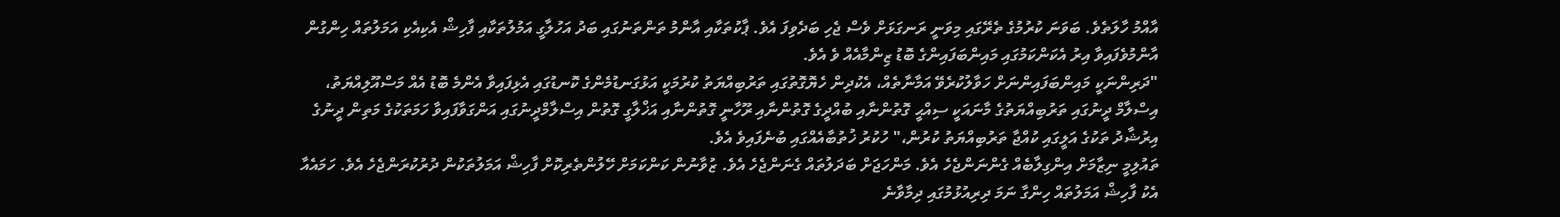އާއްމު ހާލަތެވެ. ބަވަނަ ކުރުމުގެ ތެރޭގައި މިވަނީ ރަނގަޅަށް ވެސް ޖެހި ބަދެވިފަ އެވެ. ޕާކުތަކާއި އާންމު ތަންތަނުގައި ބަދު އަހުލާގީ އަމުލުތަކާއި ފާހިޝް އެކިއެކި އަމަލުތައް ހިންގުން އާންމުވެފައިވާ އިރު އެކަންކަމުގައި މައިންބަފައިންގެ ބޮޑު ޒިންމާއެއް ވެ އެވެ.
"ދަރިންނަކީ މައިންބަފައިންނަށް ހަވާލުކުރެވޭ އަމާނާތެއް، އެކުދިން ހެޔޮގޮތުގައި ތަރުބިއްޔަތު ކުރުމަކީ އަޅުގަނޑުމެންގެ ކޮނޑުގައި އެޅިފައިވާ އެންމެ ބޮޑު އެއް މަސްއޫލިއްޔަތު، އިސްލާމް ދީނުގައި ތަރުބިއްޔަތުގެ މާނައަކީ ސިއްޙީ ގޮތުންނާއި ބުއްދީގެ ގޮތުންނާއި ރޫހާނީ ގޮތުންނާއި އަޚްލާގީ ގޮތުން އިސްލާމްދީނުގައި އަންގަވާފައިވާ ހަމަތަކުގެ މަތިން ދީނުގެ އިރުޝާދު ތަކުގެ އަލީގައި ކުއްޖާ ތަރުބިއްޔަތު ކުރުން،" ހުކުރު ޚުތުބާއެއްގައި ބުނެފައިވެ އެވެ.
ތައުލިމީ ނިޒާމަށް އިންގިލާބެއް ގެންނަންޖެހެ އެވެ. މަންހަޖަށް ބަދަލުތައް ގެނަންޖެހެ އެވެ. ޒުވާނުން ކަންކަމަށް ހޭލުންތެރިކޮށް ފާހިޝް އަމަލުތަކުން ދުރުކުރަންޖެހެ އެވެ. ހަމައެއާ އެކު ފާހިޝް އަމަލުތައް ހިންގާ ނަމަ ދިރިއުޅުމުގައި ދިމާވާނެ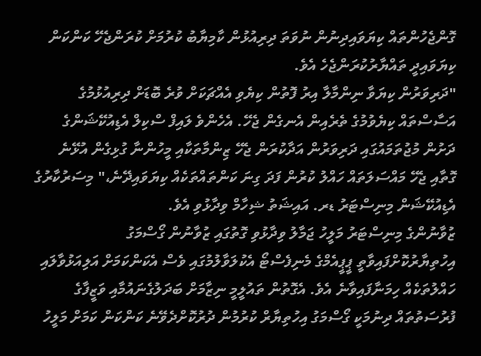ގޮންޖެހުންތައް ކިޔަވައިދިނުން ނުވަތަ ދިރިއުޅުން ކާމިޔާބު ކުރުމަށް ކުރަންޖެހޭ ކަންކަން ކިޔަވައިދީ ތައްޔާރުކުރަންޖެހެ އެވެ.
"ދަރިވަރުން ކިޔަވާ ނިންމާލާ އިރު ފޮތުން ކިޔެވި އެއްޗަކަށް ވުރެ ބޮޑަށް ދިރިއުޅުމުގެ އަސާސްތައް ކިޔެވުމުގެ ތެރެއިން އެނގެން ޖެހޭ. އެހެންވެ ލައިފް ސްކިލް އެޑިއުކޭޝަންގެ ދަށުން މުޖުތަމައުގައި ދަރިވަރުން އަދާކުރަން ޖެހޭ ޒިންމާތަކާއި މީހުންނާ ގުޅިގެން އުޅޭނެ ގޮތާއި ޖެހޭ މައްސަލަތައް ހައްލު ކުރުން ފަދަ ގިނަ ކަންތައްތަކެއް ކިޔަވައިދޭނެ،" މިސަރުކާރުގެ އެޑިއުކޭޝަން މިނިސްޓަރު ޑރ. އައިޝަތު ޝިހާމް ވިދާޅުވި އެވެ.
ޒުވާނުންގެ މިނިސްޓަރު މަލީހު ޖަމާލު ވިދާޅުވި ގޮތުގައި ޒުވާނުން ގޯސްމަގު އިހުތިޔާރުކޮށްފައިވާތީ ޕީޕީއެމްގެ މެނިފެސްޓޯ އެކުލަވާލުމުގައި ވެސް އެކަންކަމަށް އަލިއަޅުވާލައި ހައްލުތަކެއް ހިމަނާފައިވާނެ އެވެ. އެގޮތުން ތައުލީމީ ނިޒާމަށް ބަދަލުގެނައުމާއި ވަޒީފާގެ ފުރުސަތުތައް ދިނުމަކީ ގޯސްމަގު އިހުތިޔާރް ކުރުމުން ދުރުކޮށްދެވޭނެ ކަންކަން ކަމަށް މަލީހު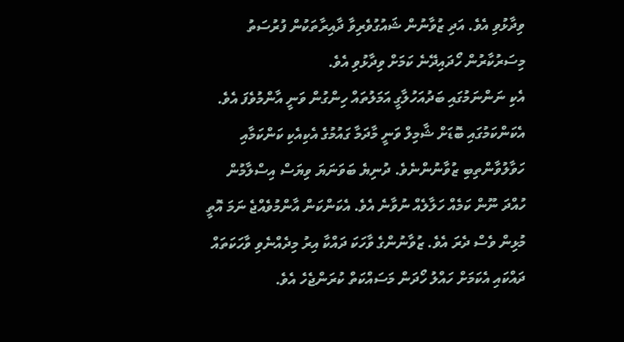ވިދާޅުވި އެވެ. އަދި ޒުވާނުން ޝައުގުވެރިވާ ދާއިރާތަކުން ފުރުސަތު މިސަރުކާރުން ހޯދައިދޭނެ ކަމަށް ވިދާޅުވި އެވެ.
އެކި ނަންނަމުގައި ބަދުއަހުލާގީ އަމަލުތައް ހިންގުން ވަނީ އާންމުވެފަ އެވެ. އެކަންކަމުގައި ބޮޑަށް ޝާމިލް ވަނީ މާދަމާ ގައުމުގެ އެކިއެކި ކަންކަމާއި ހަވާލުވާންތިބި ޒުވާނުންނެވެ. ދުނިޔެ ބަވަނަޔަ ވިޔަސް އިސްލާމުން ހުއްދަ ނޫން ކަމެއް ހަލާލެއް ނުވާނެ އެވެ. އެކަންކަން އާންމުވެއްޖެ ނަމަ އޮތީ މުޅިން ވެސް ދެރަ އެވެ. ޒުވާނުންގެ ވާހަކަ ދައްކާ އިރު މިދެއްނެވި ވާހަކަތައް ދައްކައި އެކަމަށް ހައްލު ހޯދަން މަސައްކަތް ކުރަންޖެހެ އެވެ.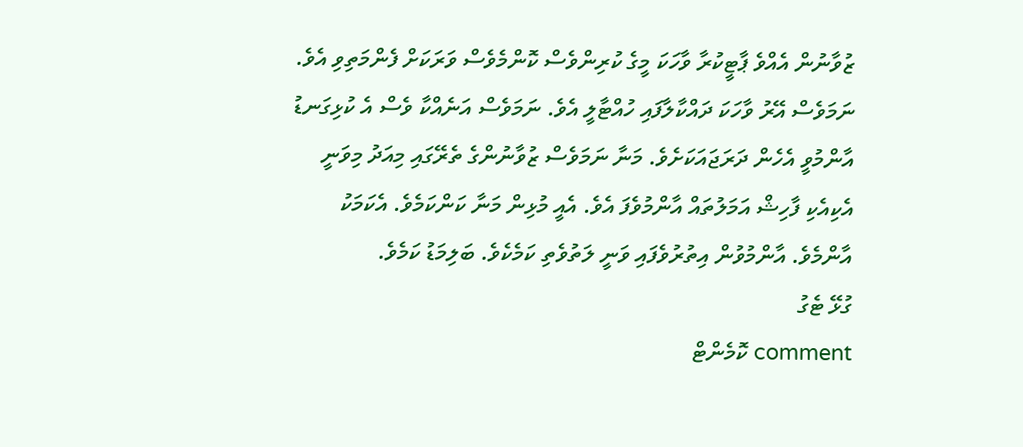ޒުވާނުން އެއްވެ ޕާޓީކުރާ ވާހަކަ މީގެ ކުރިންވެސް ކޮންމެވެސް ވަރަކަށް ފެންމަތިވި އެވެ. ނަމަވެސް އޭރު ވާހަކަ ދައްކާލާފައި ހުއްޓާލީ އެވެ. ނަމަވެސް އަނެއްކާ ވެސް އެ ކުޅިގަނޑު އާންމުވީ އެހެން ދަރަޖައަކަށެވެ. މަނާ ނަމަވެސް ޒުވާނުންގެ ތެރޭގައި މިއަދު މިވަނީ އެކިއެކި ފާހިޝް އަމަލުތައް އާންމުވެފަ އެވެ. އެއީ މުޅިން މަނާ ކަންކަމެވެ. އެކަމަކު އާންމެވެ. އާންމުވުން އިތުރުވެފައި ވަނީ ލަތުވެތި ކަމެކެވެ. ބަލިމަޑު ކަމެވެ.
ގުޅޭ ޓެގު
comment ކޮމެންޓް